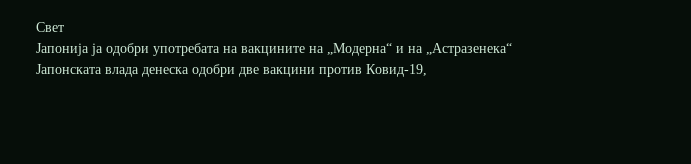Свет
Јапонија ја одобри употребата на вакцините на „Модерна“ и на „Астразенека“
Јапонската влада денеска одобри две вакцини против Ковид-19,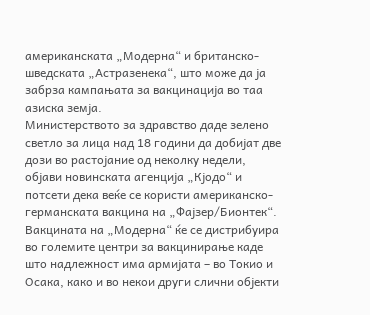американската „Модерна“ и британско-шведската „Астразенека“, што може да ја забрза кампањата за вакцинација во таа азиска земја.
Министерството за здравство даде зелено светло за лица над 18 години да добијат две дози во растојание од неколку недели, објави новинската агенција „Кјодо“ и потсети дека веќе се користи американско-германската вакцина на „Фајзер/Бионтек“.
Вакцината на „Модерна“ ќе се дистрибуира во големите центри за вакцинирање каде што надлежност има армијата – во Токио и Осака, како и во некои други слични објекти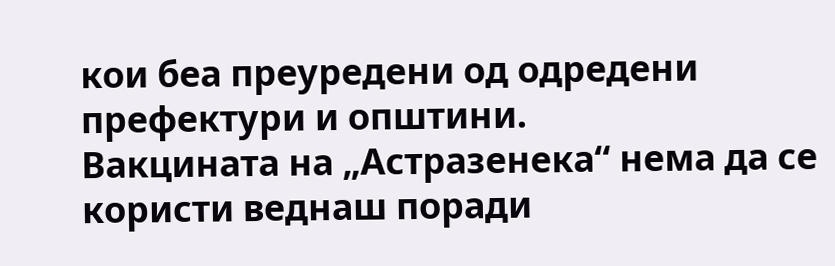кои беа преуредени од одредени префектури и општини.
Вакцината на „Астразенека“ нема да се користи веднаш поради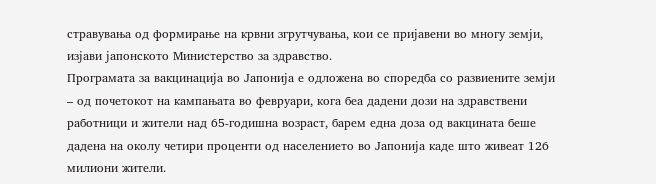стравувања од формирање на крвни згрутчувања, кои се пријавени во многу земји, изјави јапонското Министерство за здравство.
Програмата за вакцинација во Јапонија е одложена во споредба со развиените земји – од почетокот на кампањата во февруари, кога беа дадени дози на здравствени работници и жители над 65-годишна возраст, барем една доза од вакцината беше дадена на околу четири проценти од населението во Јапонија каде што живеат 126 милиони жители.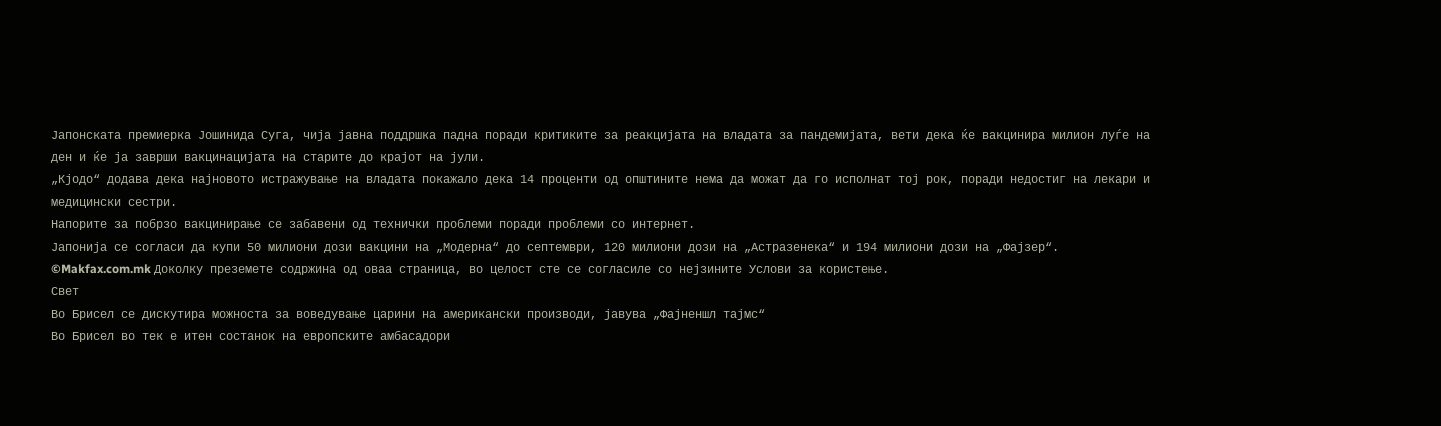Јапонската премиерка Јошинида Суга, чија јавна поддршка падна поради критиките за реакцијата на владата за пандемијата, вети дека ќе вакцинира милион луѓе на ден и ќе ја заврши вакцинацијата на старите до крајот на јули.
„Кјодо“ додава дека најновото истражување на владата покажало дека 14 проценти од општините нема да можат да го исполнат тој рок, поради недостиг на лекари и медицински сестри.
Напорите за побрзо вакцинирање се забавени од технички проблеми поради проблеми со интернет.
Јапонија се согласи да купи 50 милиони дози вакцини на „Модерна“ до септември, 120 милиони дози на „Астразенека“ и 194 милиони дози на „Фајзер“.
©Makfax.com.mk Доколку преземете содржина од оваа страница, во целост сте се согласиле со нејзините Услови за користење.
Свет
Во Брисел се дискутира можноста за воведување царини на американски производи, јавува „Фајненшл тајмс“
Во Брисел во тек е итен состанок на европските амбасадори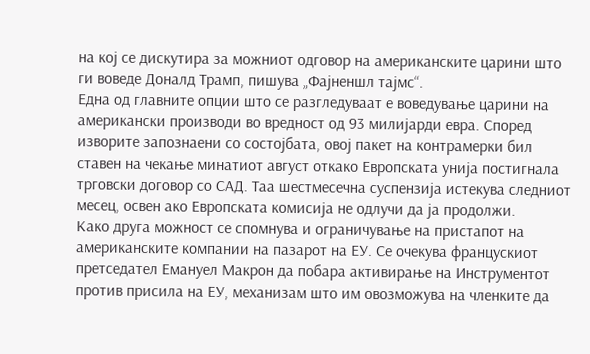на кој се дискутира за можниот одговор на американските царини што ги воведе Доналд Трамп, пишува „Фајненшл тајмс“.
Една од главните опции што се разгледуваат е воведување царини на американски производи во вредност од 93 милијарди евра. Според изворите запознаени со состојбата, овој пакет на контрамерки бил ставен на чекање минатиот август откако Европската унија постигнала трговски договор со САД. Таа шестмесечна суспензија истекува следниот месец, освен ако Европската комисија не одлучи да ја продолжи.
Како друга можност се спомнува и ограничување на пристапот на американските компании на пазарот на ЕУ. Се очекува францускиот претседател Емануел Макрон да побара активирање на Инструментот против присила на ЕУ, механизам што им овозможува на членките да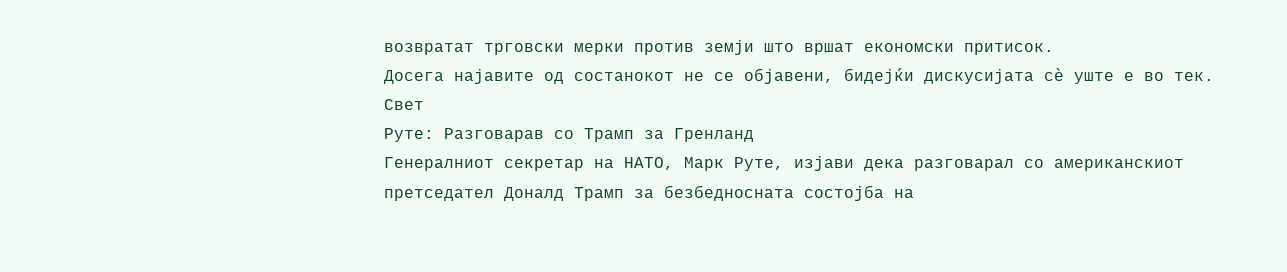возвратат трговски мерки против земји што вршат економски притисок.
Досега најавите од состанокот не се објавени, бидејќи дискусијата сè уште е во тек.
Свет
Руте: Разговарав со Трамп за Гренланд
Генералниот секретар на НАТО, Марк Руте, изјави дека разговарал со американскиот претседател Доналд Трамп за безбедносната состојба на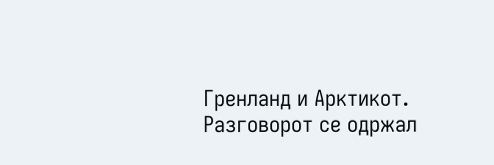Гренланд и Арктикот. Разговорот се одржал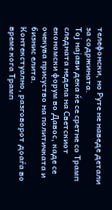телефонски, но Руте не наведе детали за содржината.
Тој најави дека ќе се сретне со Трамп следната недела на Светскиот економски форум во Давос, каде се очекува присуство на политичката и бизнис елита.
Контекстуално, разговорот доаѓа во време кога Трамп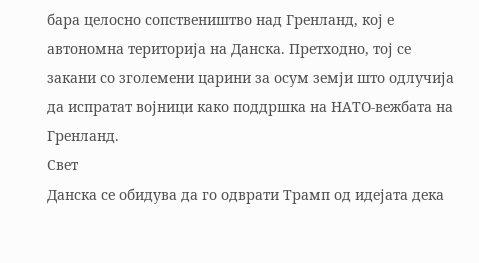бара целосно сопствеништво над Гренланд, кој е автономна територија на Данска. Претходно, тој се закани со зголемени царини за осум земји што одлучија да испратат војници како поддршка на НАТО-вежбата на Гренланд.
Свет
Данска се обидува да го одврати Трамп од идејата дека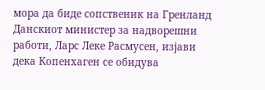мора да биде сопственик на Гренланд
Данскиот министер за надворешни работи, Ларс Леке Расмусен, изјави дека Копенхаген се обидува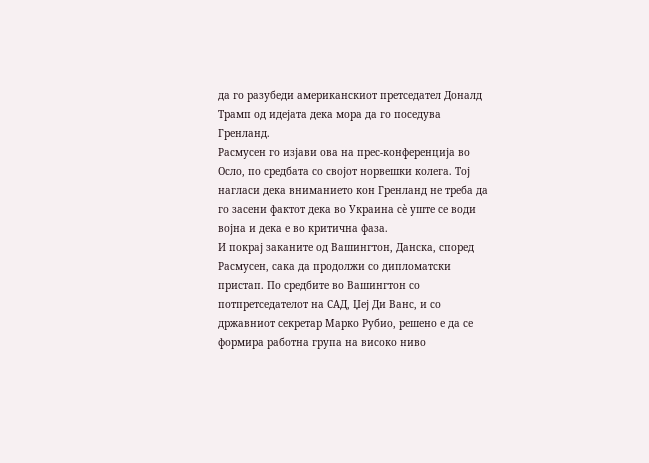да го разубеди американскиот претседател Доналд Трамп од идејата дека мора да го поседува Гренланд.
Расмусен го изјави ова на прес-конференција во Осло, по средбата со својот норвешки колега. Тој нагласи дека вниманието кон Гренланд не треба да го засени фактот дека во Украина сè уште се води војна и дека е во критична фаза.
И покрај заканите од Вашингтон, Данска, според Расмусен, сака да продолжи со дипломатски пристап. По средбите во Вашингтон со потпретседателот на САД, Џеј Ди Ванс, и со државниот секретар Марко Рубио, решено е да се формира работна група на високо ниво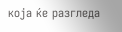која ќе разгледа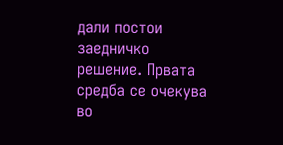дали постои заедничко решение. Првата средба се очекува во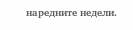наредните недели.